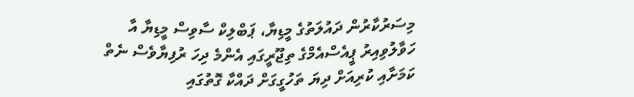މިސަރުކާރުން ދައުލަތުގެ މީޑިޔާ، ޕަބްލިކް ސާވިސް މީޑިޔާ އާ ހަވާލުވިއިރު ޕީއެސްއެމްގެ ތިޖޫރީގައި އެންމެ ދިހަ ރުފިޔާވެސް ނެތް ކަމަށާއި ކުރިއަށް ދިޔަ ތަހުގީގަށް ދައްކާ ގޮތުގައި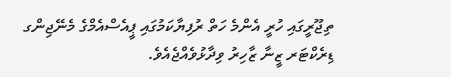ތިޖޫރީގައި ހުރީ އެންމެ ހަތް ރުފިޔާކަމުގައި ޕީއެސްއެމްގެ މެނޭޖިންގ ޑިރެކްޓަރ ޒީނާ ޒާހިރު ވިދާޅުވެއްޖެއެވެ.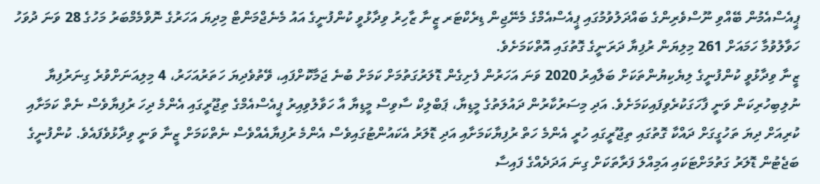ޕީއެސްއެމުން ބޭއްވި ނޫސްވެރިންގެ ބައްދަލުވުމުގައި ޕީއެސްއެމްގެ މެނޭޖިން ޑިރެކްޓަރ ޒީނާ ޒާހިރު ވިދާޅުވީ ކުންފުނީގެ އައު މެނެޖްމަންޓް މިދިޔަ އަހަރުގެ ނޮވްމެމްބަރު މަހުގެ 28 ވަނަ ދުވަހު ހަވާލުވުމާ ހަމައަށް 261 މިލިޔަން ރުފިޔާ ދަރަނީގެ ގޮތުގައި އޮތްކަމަށެވެ.
ޒީނާ ވިދާޅުވީ ކުންފުނީގެ ލިޔެކިޔުންތަކަށް ބަލާއިރު 2020 ވަނަ އަހަރުން ފެށިގެން ޑޮލަރުގަތުމަށް ކަމަށް ބުނެ ޖަމާކޮށްފައި، ވޭތުވެދިޔަ ހަތަރުއަހަރު، 4 މިލިއަނަށްވުރެ ގިނަރުފިޔާ ނުލިބިހުރިކަން ވަނީ ފާހަގަކުރެވިފައިކަމަށެވެ. އަދި މިސަރުކާރުން ދައުލަތުގެ މީޑިޔާ، ޕަބްލިކް ސާވިސް މީޑިޔާ އާ ހަވާލުވިއިރު ޕީއެސްއެމްގެ ތިޖޫރީގައި އެންމެ ދިހަ ރުފިޔާވެސް ނެތް ކަމަށާއި ކުރިއަށް ދިޔަ ތަހުގީގަށް ދައްކާ ގޮތުގައި ތިޖޫރީގައި ހުރީ އެންމެ ހަތް ރުފިޔާކަމަށާއި އަދި ޑޮލަރު އެކައުންޓުގައިވެސް އެންމެ ރުފިޔާއެއްވެސް ނެތްކަމަށް ޒީނާ ވަނީ ވިދާޅުވެފައެވެ. ކުންފުނީގެ ބަޖެޓުން ޑޮލަރު ގަތުމަށްޓަކައި އަމިއްލަ ފަރާތަކަށް ގިނަ އަދަދެއްގެ ފައިސާ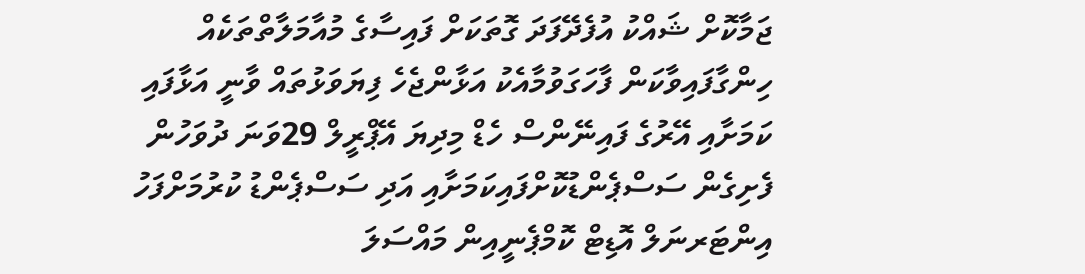ޖަމާކޮށް ޝައްކު އުފެދޭފަދަ ގޮތަކަށް ފައިސާގެ މުއާމަލާތްތަކެއް ހިންގާފައިވާކަން ފާހަގަވުމާއެކު އަޅާންޖެހެ ފިޔަވަޅުތައް ވާނީ އަޅާފައި ކަމަށާއި އޭރުގެ ފައިނޭންސް ހެޑް މިދިޔަ އޭޕްރީލް 29ވަނަ ދުވަހުން ފެށިގެން ސަސްޕެންޑުކޮށްފައިކަމަށާއި އަދި ސަސްޕެންޑު ކުރުމަށްފަހު އިންޓަރނަލް އޮޑިޓް ކޮމްޕެނީއިން މައްސަލަ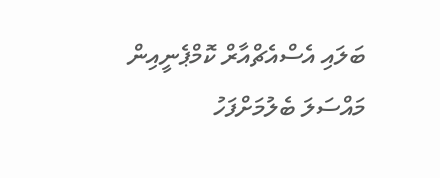ބަލައި އެސްއެޗްއާރް ކޮމްޕެނީއިން މައްސަލަ ބެލުމަށްފަހު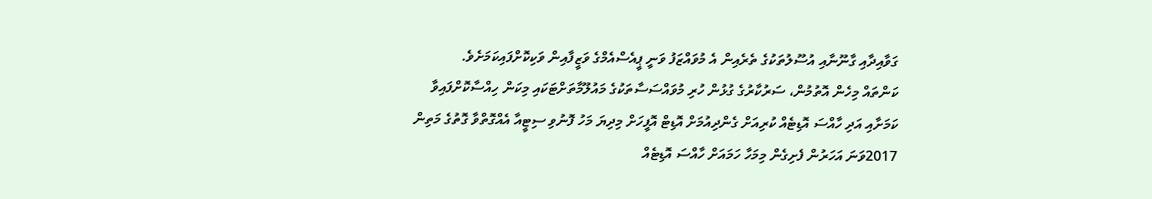ގަވާއިދާއި ގާނޫނާއި އުސޫލުތަކުގެ ތެރެއިން އެ މުވައްޒަފު ވަނީ ޕީއެސްއެމްގެ ވަޒީފާއިން ވަކިކޮށްފައިކަމަށެވެ.
ކަންތައް މިހެން އޮތުމުން، ސަރުކާރުގެ ގުޅުން ހުރި މުވައްސަސާތަކުގެ މައުލޫމާތަށްޓަކައި މިކަން ހިއްސާކޮށްފައިވާ ކަމަށާއި އަދި ހާއްސަ އޮޑިޓެއް ކުރިއަށް ގެންދިއުމަށް އޮޑިޓް އޮފީހަށް މިދިޔަ މަހު ފޮނުވި ސިޓީއާ އެއްގޮތްވާ ގޮތުގެ މަތިން 2017ވަނަ އަހަރުން ފެށިގެން މިމަހާ ހަމައަށް ހާއްސަ އޮޑިޓެއް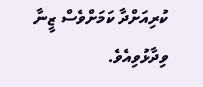ކުރިއަށްދާ ކަމަށްވެސް ޒީނާ ވިދާޅުވިއެވެ.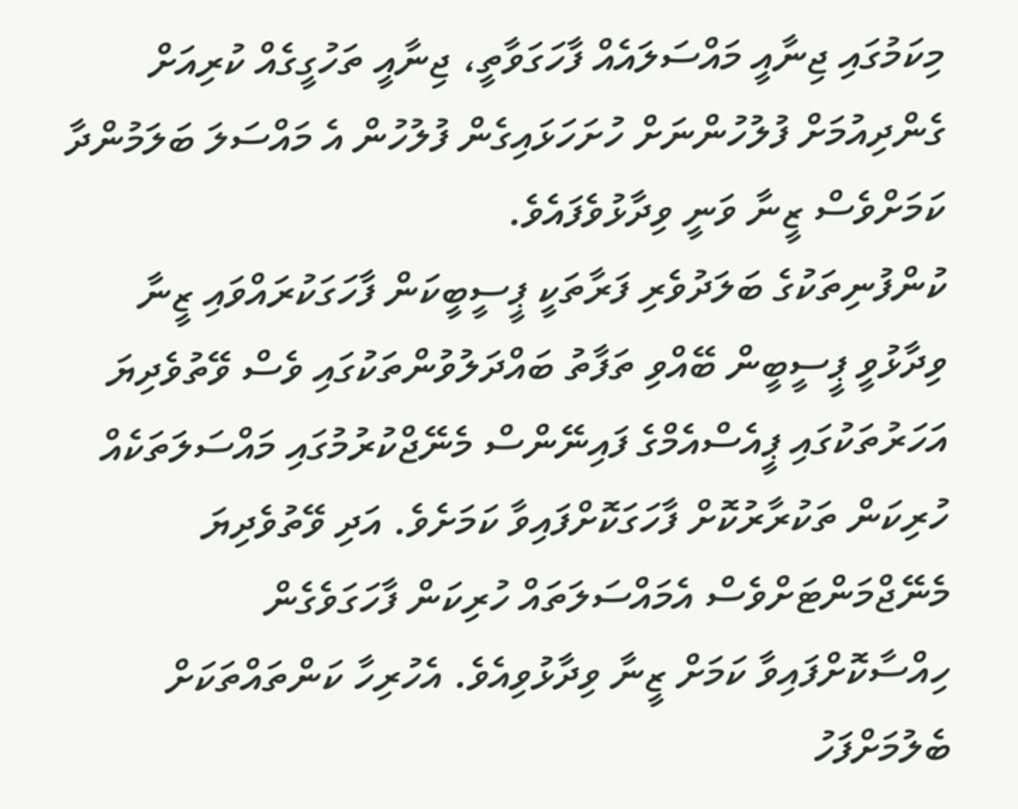މިކަމުގައި ޖިނާއީ މައްސަލައެއް ފާހަގަވާތީ، ޖިނާއީ ތަހުގީގެއް ކުރިއަށް ގެންދިއުމަށް ފުލުހުންނަށް ހުށަހަޅައިގެން ފުލުހުން އެ މައްސަލަ ބަލަމުންދާ ކަމަށްވެސް ޒީނާ ވަނީ ވިދާޅުވެފައެވެ.
ކުންފުނިތަކުގެ ބަލަދުވެރި ފަރާތަކީ ޕީސީބީކަން ފާހަގަކުރައްވައި ޒީނާ ވިދާޅުވީ ޕީސީބީން ބޭއްވި ތަފާތު ބައްދަލުވުންތަކުގައި ވެސް ވޭތުވެދިޔަ އަހަރުތަކުގައި ޕީއެސްއެމްގެ ފައިނޭންސް މެނޭޖްކުރުމުގައި މައްސަލަތަކެއް ހުރިކަން ތަކުރާރުކޮށް ފާހަގަކޮށްފައިވާ ކަމަށެވެ. އަދި ވޭތުވެދިޔަ މެނޭޖްމަންޓަށްވެސް އެމައްސަލަތައް ހުރިކަން ފާހަގަވެގެން ހިއްސާކޮށްފައިވާ ކަމަށް ޒީނާ ވިދާޅުވިއެވެ. އެހުރިހާ ކަންތައްތަކަށް ބެލުމަށްފަހު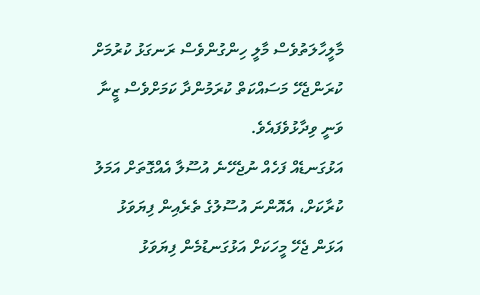މާލީހާލަތުވެސް މާލީ ހިންގުންވެސް ރަނގަޅު ކުރުމަށް ކުރަންޖެހޭ މަސައްކަތް ކުރަމުންދާ ކަމަށްވެސް ޒީނާ ވަނީ ވިދާޅުވެފައެވެ.
އަޅުގަނޑެއް ފަހެއް ނުޖެހޭނެ އުސޫލާ އެއްގޮތަށް އަމަލު ކުރާކަށް، އެއޮންނަ އުސޫލުގެ ތެރެއިން ފިޔަވަޅު އަޅަން ޖެހޭ މީހަކަށް އަޅުގަނޑުމެން ފިޔަވަޅު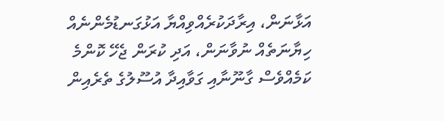އަޅާނަން، އިރާދަކުރެއްވިއްޔާ އަޅުގަނޑުމެންނެއް ހިޔާނަތެއް ނުވާނަން، އަދި ކުރަން ޖެހޭ ކޮންމެ ކަމެއްވެސް ގާނޫނާއި ގަވާއިދާ އުސޫލުގެ ތެރެއިން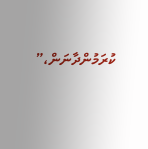ކުރަމުންދާނަން،”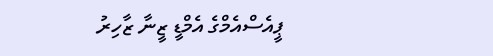ޕީއެސްއެމްގެ އެމްޑީ ޒީނާ ޒާހިރު